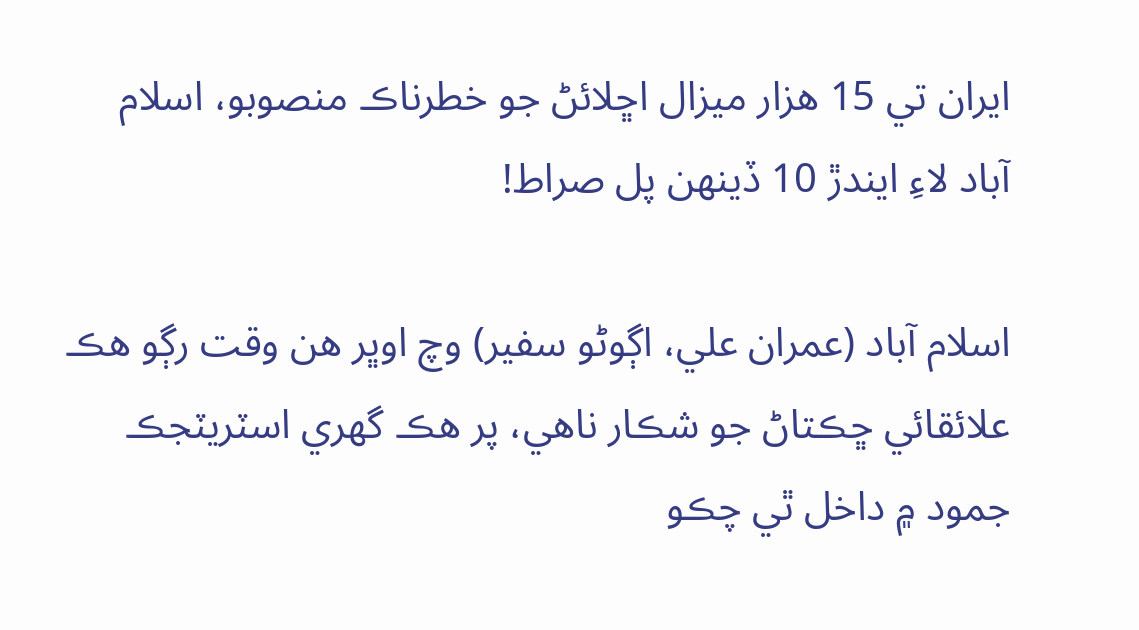ايران تي 15 هزار ميزال اڇلائڻ جو خطرناڪ منصوبو، اسلام آباد لاءِ ايندڙ 10 ڏينهن پل صراط!

اسلام آباد (عمران علي، اڳوڻو سفير) وچ اوڀر هن وقت رڳو هڪ علائقائي ڇڪتاڻ جو شڪار ناهي، پر هڪ گهري اسٽريٽجڪ جمود ۾ داخل ٿي چڪو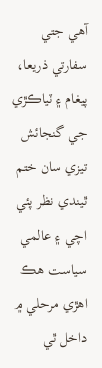آهي جتي سفارتي ذريعا، پيغام ۽ ٽياڪڙي جي گنجائش تيزي سان ختم ٿيندي نظر پئي اچي ۽ عالمي سياست هڪ اهڙي مرحلي ۾ داخل ٿي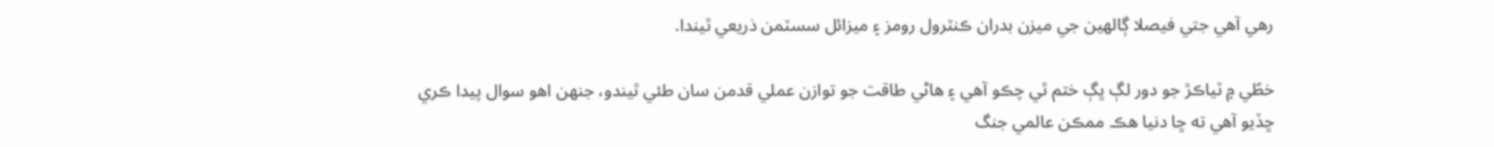رهي آهي جتي فيصلا ڳالهين جي ميزن بدران ڪنٽرول رومز ۽ ميزائل سسٽمن ذريعي ٿيندا.

خطّي ۾ ٽياڪڙ جو دور لڳ ڀڳ ختم ٿي چڪو آهي ۽ هاڻي طاقت جو توازن عملي قدمن سان طئي ٿيندو، جنهن اهو سوال پيدا ڪري ڇڏيو آهي ته ڇا دنيا هڪ ممڪن عالمي جنگ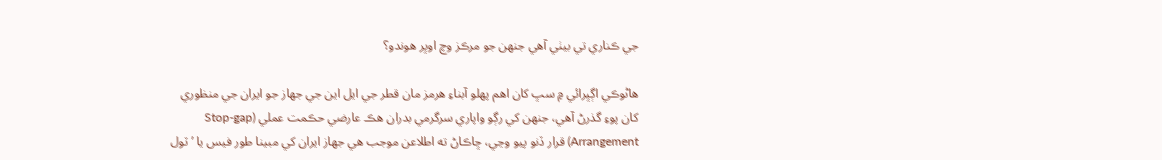جي ڪناري تي بيٺي آهي جنهن جو مرڪز وچ اوڀر هوندو؟

هاڻوڪي اڳڀرائي ۾ سڀ کان اهم پهلو آبناءِ هرمز مان قطر جي ايل اين جي جهاز جو ايران جي منظوري کان پوءِ گذرڻ آهي، جنهن کي رڳو واپاري سرگرمي بدران هڪ عارضي حڪمت عملي (Stop-gap Arrangement) قرار ڏنو پيو وڃي، ڇاڪاڻ ته اطلاعن موجب هي جهاز ايران کي مبينا طور فيس يا ’ٽول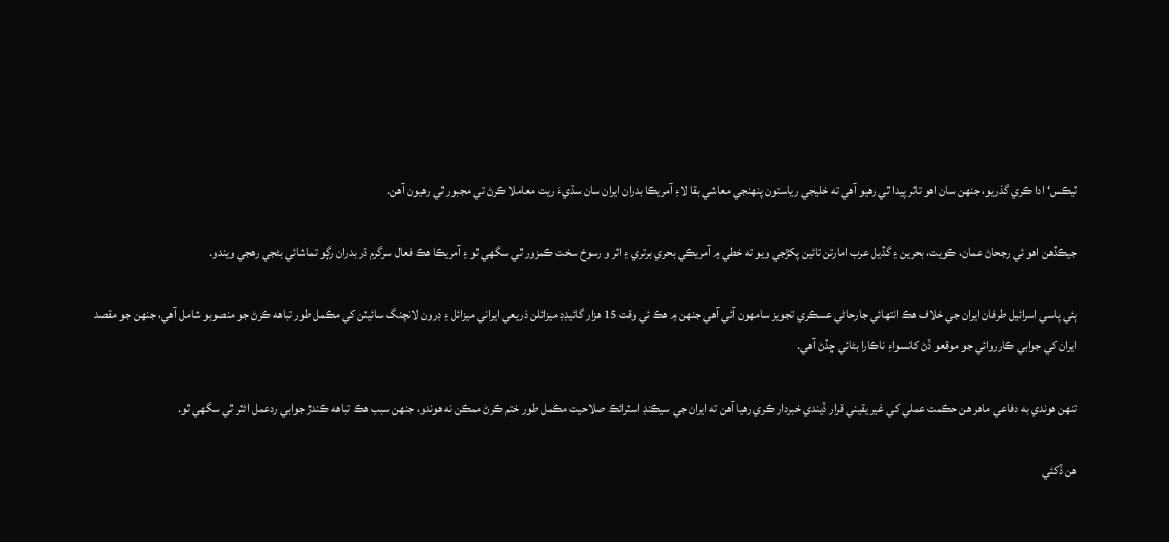ٽيڪس‘ ادا ڪري گذريو، جنهن سان اهو تاثر پيدا ٿي رهيو آهي ته خليجي رياستون پنهنجي معاشي بقا لاءِ آمريڪا بدران ايران سان سڌيءَ ريت معاملا ڪرڻ تي مجبور ٿي رهيون آهن.

جيڪڏهن اهو ئي رجحاڻ عمان، ڪويت، بحرين ۽ گڏيل عرب امارتن تائين پکڙجي ويو ته خطي ۾ آمريڪي بحري برتري ۽ اثر و رسوخ سخت ڪمزور ٿي سگهي ٿو ۽ آمريڪا هڪ فعال سرگرم ڌر بدران رڳو تماشائي بڻجي رهجي ويندو.

ٻئي پاسي اسرائيل طرفان ايران جي خلاف هڪ انتهائي جارحاڻي عسڪري تجويز سامهون آئي آهي جنهن ۾ هڪ ئي وقت 15 هزار گائيڊڊ ميزائلن ذريعي ايراني ميزائل ۽ ڊرون لانچنگ سائيٽن کي مڪمل طور تباهه ڪرڻ جو منصوبو شامل آهي، جنهن جو مقصد ايران کي جوابي ڪارروائي جو موقعو ڏڻ کانسواءِ ناڪارا بڻائي ڇڏڻ آهي.

تنهن هوندي به دفاعي ماهر هن حڪمت عملي کي غير يقيني قرار ڏيندي خبردار ڪري رهيا آهن ته ايران جي سيڪنڊ اسٽرائڪ صلاحيت مڪمل طور ختم ڪرڻ ممڪن نه هوندو، جنهن سبب هڪ تباهه ڪندڙ جوابي ردعمل اڻٽر ٿي سگهي ٿو.

هن ڏکئي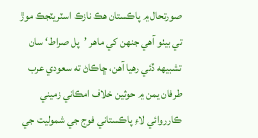صورتحال ۾ پاڪستان هڪ نازڪ اسٽريٽجڪ موڙ تي بيٺو آهي جنهن کي ماهر ’پل صراط‘ سان تشبيهه ڏئي رهيا آهن، ڇاڪاڻ ته سعودي عرب طرفان يمن ۾ حوثين خلاف امڪاني زميني ڪارروائي لاءِ پاڪستاني فوج جي شموليت جي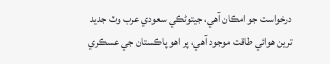درخواست جو امڪان آهي، جيتوڻڪي سعودي عرب وٽ جديد ترين هوائي طاقت موجود آهي، پر اهو پاڪستان جي عسڪري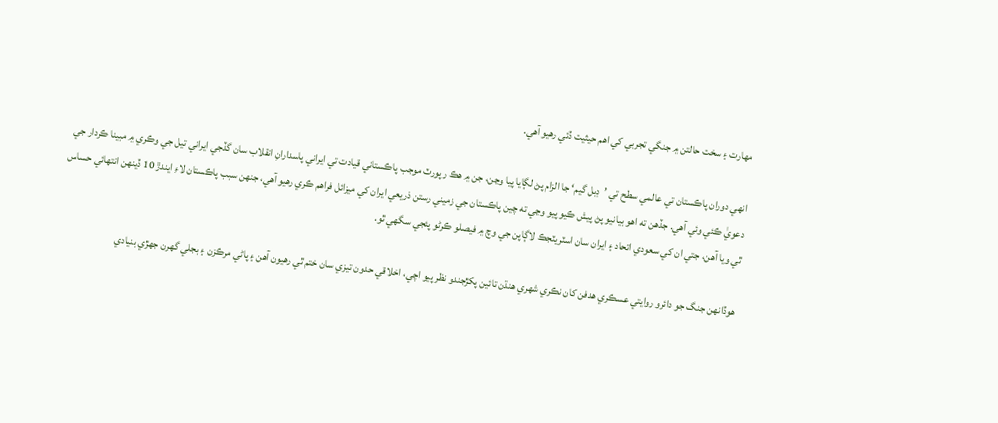مهارت ۽ سخت حالتن ۾ جنگي تجربي کي اهم حيثيت ڏئي رهيو آهي.

انهي دوران پاڪستان تي عالمي سطح تي ’ڊبل گيم‘ جا الزام پڻ لڳايا پيا وڃن، جن ۾ هڪ رپورٽ موجب پاڪستاني قيادت تي ايراني پاسدارانِ انقلاب سان گڏجي ايراني تيل جي وڪري ۾ مبينا ڪردار جي دعويٰ ڪئي وئي آهي. جڏهن ته اهو بيانيو پڻ پيش ڪيو پيو وڃي ته چين پاڪستان جي زميني رستن ذريعي ايران کي ميزائل فراهم ڪري رهيو آهي، جنهن سبب پاڪستان لاءِ ايندڙ 10 ڏينهن انتهائي حساس ٿي ويا آهن، جتي ان کي سعودي اتحاد ۽ ايران سان اسٽريٽجڪ لاڳاپن جي وچ ۾ فيصلو ڪرڻو پئجي سگهي ٿو.

هوڏانهن جنگ جو دائرو روايتي عسڪري هدفن کان نڪري شهري هنڌن تائين پکڙجندو نظر پيو اچي، اخلاقي حدون تيزي سان ختم ٿي رهيون آهن ۽ پاڻي مرڪزن ۽ بجلي گهرن جهڙي بنيادي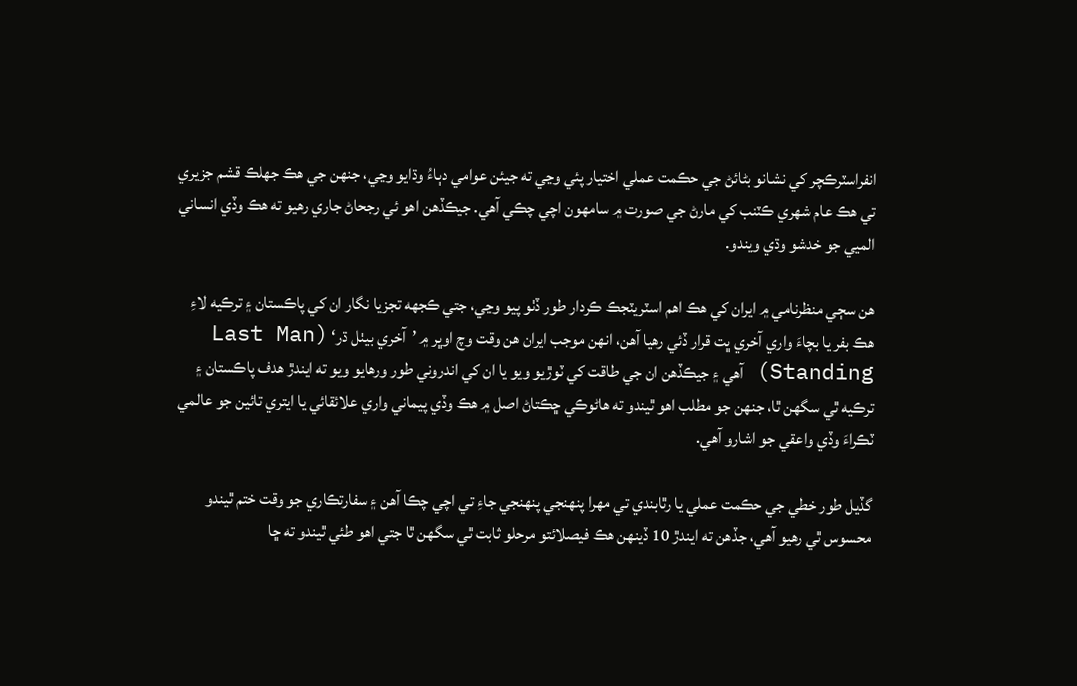انفراسٽرڪچر کي نشانو بڻائڻ جي حڪمت عملي اختيار پئي وڃي ته جيئن عوامي دٻاءُ وڌايو وڃي، جنهن جي هڪ جهلڪ قشم جزيري تي هڪ عام شهري ڪٽنب کي مارڻ جي صورت ۾ سامهون اچي چڪي آهي. جيڪڏهن اهو ئي رجحاڻ جاري رهيو ته هڪ وڏي انساني الميي جو خدشو وڌي ويندو.

هن سڄي منظرنامي ۾ ايران کي هڪ اهم اسٽريٽجڪ ڪردار طور ڏٺو پيو وڃي، جتي ڪجهه تجزيا نگار ان کي پاڪستان ۽ ترڪيه لاءِ هڪ بفر يا بچاءَ واري آخري ڀت قرار ڏئي رهيا آهن، انهن موجب ايران هن وقت وچ اوڀر ۾ ’آخري بيٺل ڌر‘ (Last Man Standing) آهي ۽ جيڪڏهن ان جي طاقت کي ٽوڙيو ويو يا ان کي اندروني طور ورهايو ويو ته ايندڙ هدف پاڪستان ۽ ترڪيه ٿي سگهن ٿا، جنهن جو مطلب اهو ٿيندو ته هاڻوڪي ڇڪتاڻ اصل ۾ هڪ وڏي پيماني واري علائقائي يا ايتري تائين جو عالمي ٽڪراءَ وڏي واعقي جو اشارو آهي.

گڏيل طور خطي جي حڪمت عملي يا رٿابندي تي مهرا پنهنجي پنهنجي جاءِ تي اچي چڪا آهن ۽ سفارتڪاري جو وقت ختم ٿيندو محسوس ٿي رهيو آهي، جڏهن ته ايندڙ 10 ڏينهن هڪ فيصلائتو مرحلو ثابت ٿي سگهن ٿا جتي اهو طئي ٿيندو ته ڇا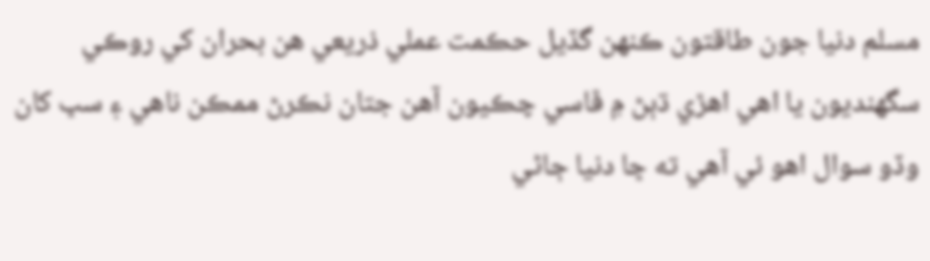مسلم دنيا جون طاقتون ڪنهن گڏيل حڪمت عملي ذريعي هن بحران کي روڪي سگهنديون يا اهي اهڙي ڌٻڻ ۾ ڦاسي چڪيون آهن جتان نڪرڻ ممڪن ناهي ۽ سڀ کان وڏو سوال اهو ئي آهي ته ڇا دنيا ڄاڻي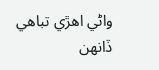واڻي اهڙي تباهي ڏانهن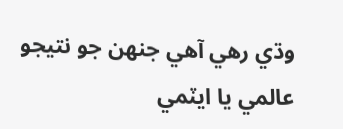وڌي رهي آهي جنهن جو نتيجو عالمي يا ايٽمي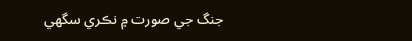جنگ جي صورت ۾ نڪري سگهي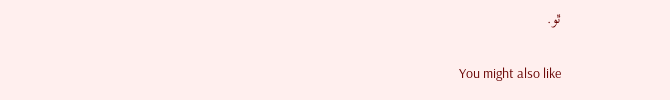ٿو.

You might also like